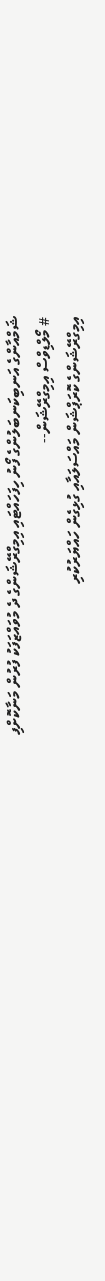ޝަމްއާންގެ އަނބިކަނބަލުންގެ ފޯނު ހިފަހައްޓައި އިމިގްރޭޝަންގެ ދެ މުވައްޒަފަކު ފުރުން މަނާކޮށްފި
# މޯލްޑިވްސް އިމިގްރޭޝަން--
އިމިގްރޭޝަންގެ ކޮރަޕްޝަން މައްސަލައާއި ގުޅިގެން ހައްޔަރުކުރި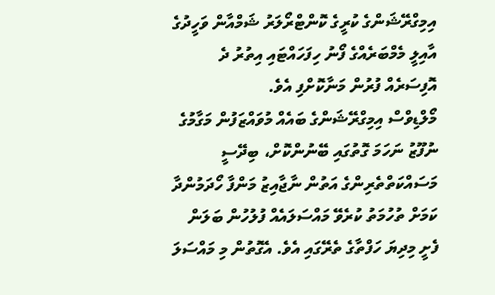އިމިގްރޭޝަންގެ ކުރީގެ ކޮންޓްރޯލަރު ޝަމްއާން ވަހީދުގެ އާއިލީ މެމްބަރެއްގެ ފޯނު ހިފަހައްޓައި އިތުރު ދެ އޮފިސަރެއް ފުރުން މަނާކޮށްފި އެވެ.
މޯލްޑިވްސް އިމިގްރޭޝަންގެ ބައެއް މުވައްޒަފުން މަގާމުގެ ނުފޫޒު ނަހަމަ ގޮތުގައި ބޭނުންކޮށް، ބިދޭސީ މަސައްކަތްތެރިންގެ އަތުން ނާޖާއިޒު މަންފާ ހޯދަމުންދާ ކަމަށް ތުހުމަތު ކުރެވޭ މައްސަލައެއް ފުލުހުން ބަލަން ފެށީ މިދިޔަ ހަފްތާގެ ތެރޭގައި އެވެ. އެގޮތުން މި މައްސަލަ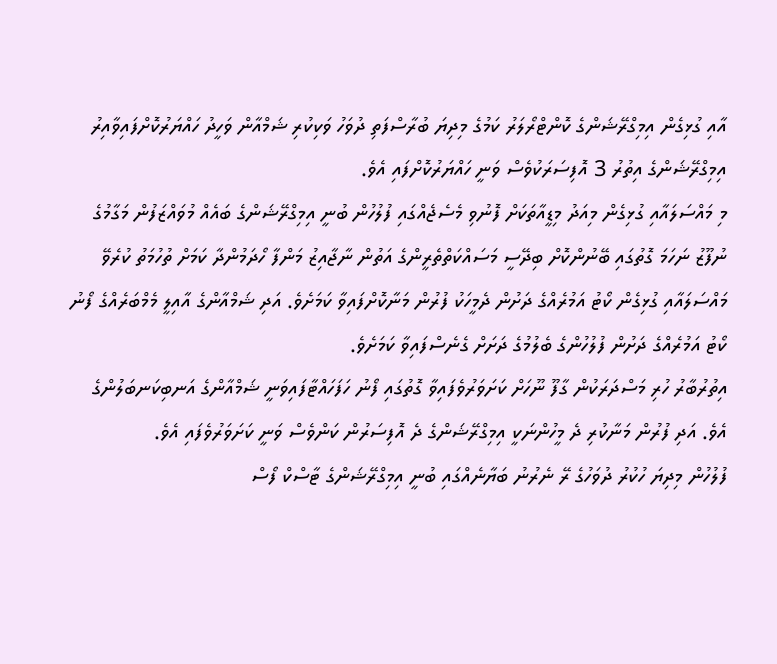އާއި ގުޅިގެން އިމިގްރޭޝަންގެ ކޮންޓްރޯލަރު ކަމުގެ މިދިޔަ ބުރާސްފަތި ދުވަހު ވަކިކުރި ޝަމްއާން ވަހީދު ހައްޔަރުކޮށްފައިވާއިރު އިމިގްރޭޝަންގެ އިތުރު 3 އޮފިސަރަކުވެސް ވަނީ ހައްޔަރުކޮށްފައި އެވެ.
މި މައްސަލައާއި ގުޅިގެން މިއަދު މިޑީއާތަކަށް ފޮނުވި މެސެޖެއްގައި ފުލުހުން ބުނީ އިމިގްރޭޝަންގެ ބައެއް މުވައްޒަފުން މަގާމުގެ ނުފޫޒު ނަހަމަ ގޮތުގައި ބޭނުންކޮށް ބިދޭސީ މަސައްކަތްތެރީންގެ އަތުން ނާޖާއިޒު މަންފާ ހޯދަމުންދާ ކަމަށް ތުހުމަތު ކުރެވޭ މައްސަލައާއި ގުޅިގެން ކޯޓު އަމުރެއްގެ ދަށުން ދެމީހަކު ފުރުން މަނާކޮށްފައިވާ ކަމަށެވެ. އަދި ޝަމްއާންގެ އާއިލީ މެމްބަރެއްގެ ފޯނު ކޯޓު އަމުރެއްގެ ދަށުން ފުލުހުންގެ ބެލުމުގެ ދަށަށް ގެނެސްފައިވާ ކަމަށެވެ.
އިތުރުބާރު ހުރި މަސްދަރަކުން ގާފޫ ނޫހަށް ކަށަވަރުވެފައިވާ ގޮތުގައި ފޯނު ހަފަހައްޓާފައިވަނީ ޝަމްއާންގެ އަނބިކަނބަލުންގެ އެވެ. އަދި ފުރުން މަނާކުރި ދެ މީހުންނަކީ އިމިގްރޭޝަންގެ ދެ އޮފިސަރުން ކަންވެސް ވަނީ ކަށަވަރުވެފައި އެވެ.
ފުލުހުން މިދިޔަ ހުކުރު ދުވަހުގެ ރޭ ނެރުނު ބަޔާނެއްގައި ބުނީ އިމިގްރޭޝަންގެ ޓާސްކް ފޯސް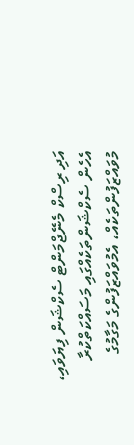އަދި ރިސްކް މެނޭޖްމަންޓް ސެކްޝަން ފިޔަވައި، އެހެން ސެކްޝަންތަކެއްގައި މަސައްކަތްކުރާ މުވައްޒަފުންތަކެއް، އެމުވައްޒަފުންގެ މަގާމުގެ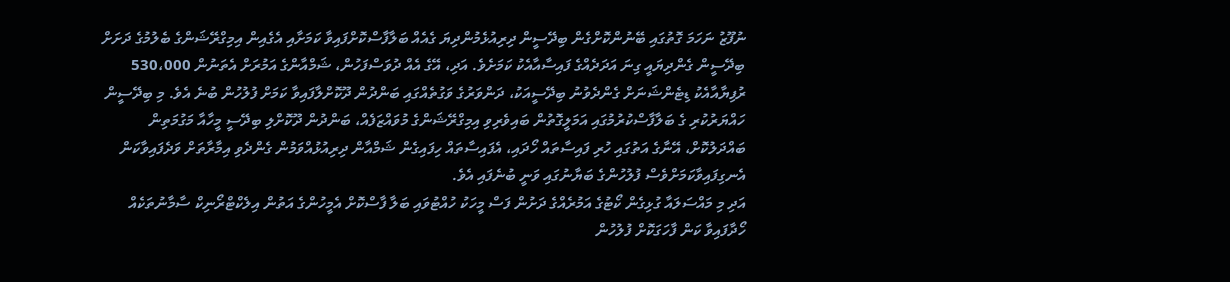ނުފޫޒު ނަހަމަ ގޮތުގައި ބޭނުންކޮށްގެން ބިދޭސީން ދިރިއުޅެމުންދިޔަ ގެއެއް ބަލާފާސްކޮށްފައިވާ ކަމަށާއި އެގެއިން އިމިގްރޭޝަންގެ ބެލުމުގެ ދަށަށް ބިދޭސީން ގެންދިޔައީ ގިނަ އަދަދެއްގެ ފައިސާއާއެކު ކަމަށެވެ. އަދި، އޭގެ އެއް ދުވަސްފަހުން، ޝަމްއާންގެ އަމުރަށް އެތަނުން 530،000 ރުފިޔާއާއެކު ޑިޓެންޝަނަށް ގެންދެވުނު ބިދޭސީއަކު، ދަންވަރުގެ ވަގުތެއްގައި ބަންދުން ދޫކޮށްލާފައިވާ ކަމަށް ފުލުހުން ބުނެ އެވެ. މި ބިދޭސީން ހައްޔަރުކުރި ގެ ބަލާފާސްކުރުމުގައި އަމަލީގޮތުން ބައިވެރިވި އިމިގްރޭޝަންގެ މުވައްޒަފެއް، ބަންދުން ދޫކޮށްލި ބިދޭސީ މީހާއާ މަގުމަތިން ބައްދަލުކޮށް، އޭނާގެ އަތުގައި ހުރި ފައިސާތައް ހޯދައި، އެފައިސާތައް ހިފައިގެން ޝަމްއާން ދިރިއުޅުއްވަމުން ގެންދެވި އިމާރާތަށް ވަދެފައިވާކަން އެނގިފައިވާކަމަށްވެސް ފުލުހުންގެ ބަޔާނުގައި ވަނީ ބުނެފައި އެވެ.
އަދި މި މައްސަލައާ ގުޅިގެން ކޯޓުގެ އަމުރެއްގެ ދަށުން ފަސް މީހަކު ހުއްޓުވައި ބަލާ ފާސްކޮށް އެމީހުންގެ އަތުން އިލެކްޓްރޯނިކް ސާމާނުތަކެއް ހޯދާފައިވާ ކަން ފާހަގަކޮށް ފުލުހުން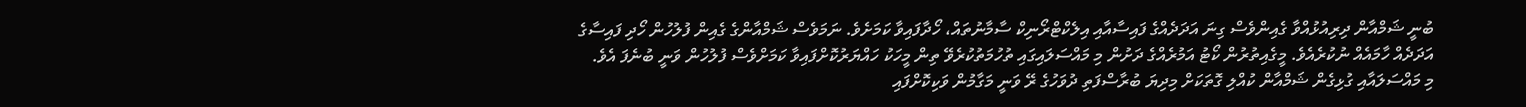ބުނީ ޝަމްއާން ދިރިއުޅުއްވާ ގެއިންވެސް ގިނަ އަދަދެއްގެ ފައިސާއާއި އިލެކްޓްރޯނިކް ސާމާނުތައް، ހޯދާފައިވާ ކަމަށެވެ. ނަމަވެސް ޝަމްއާންގެ ގެއިން ފުލުހުން ހޯދި ފައިސާގެ އަދަދެއް ހާމައެއް ނުކުރެއެވެ. މީގެއިތުރުން ކޯޓު އަމުރެއްގެ ދަށުން މި މައްސަލައިގައި ތުހުމަތުކުރެވޭ ތިން މީހަކު ހައްޔަރުކޮށްފައިވާ ކަމަށްވެސް ފުލުހުން ވަނީ ބުނެފަ އެވެ.
މި މައްސަލައާއި ގުޅިގެން ޝަމްއާން ކުއްލި ގޮތަކަށް މިދިޔަ ބުރާސްފަތި ދުވަހުގެ ރޭ ވަނީ މަގާމުން ވަކިކޮށްފައި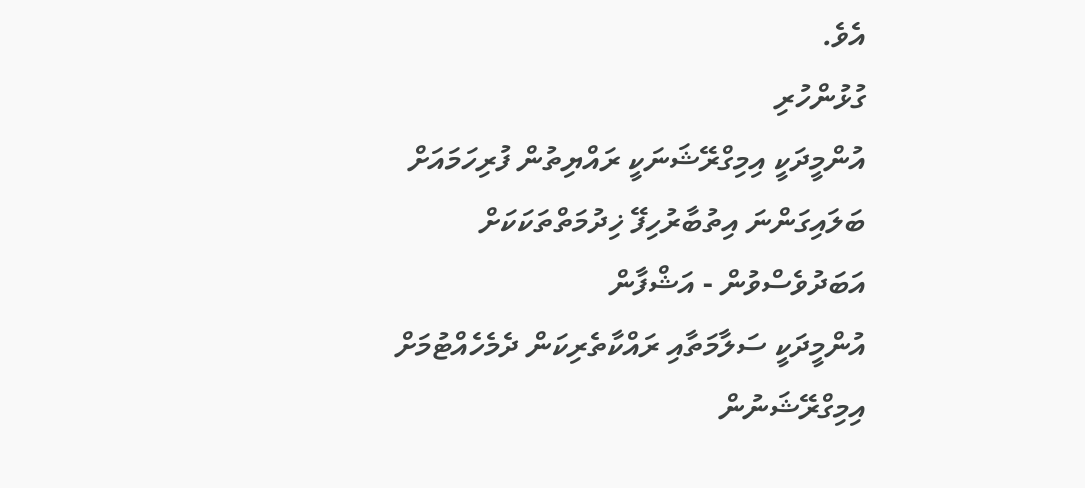އެވެ.
ގުޅުންހުރި
އުންމީދަކީ އިމިގްރޭޝަނަކީ ރައްޔިތުން ފުރިހަމައަށް ބަލައިގަންނަ އިތުބާރުހިފޭ ޚިދުމަތްތަކަކަށް އަބަދުވެސްވުން - އަޝްފާން
އުންމީދަކީ ސަލާމަތާއި ރައްކާތެރިކަން ދެމެހެއްޓުމަށް އިމިގްރޭޝަނުން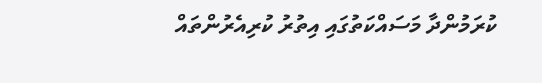ކުރަމުންދާ މަސައްކަތުގައި އިތުރު ކުރިއެރުންތައް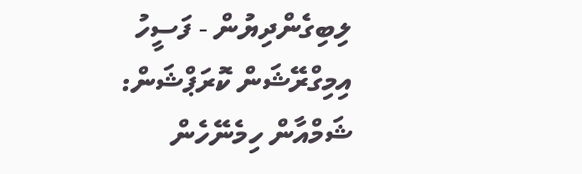ލިބިގެންދިޔުން - ފަސީހު
އިމިގްރޭޝަން ކޮރަޕްޝަން: ޝަމްއާން ހިމެނޭހެން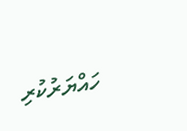ހައްޔަރުކުރި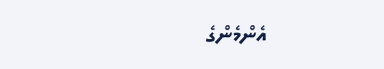އެންމެންގެ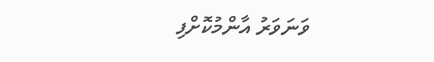ވަނަވަރު އާންމުކޮށްފި